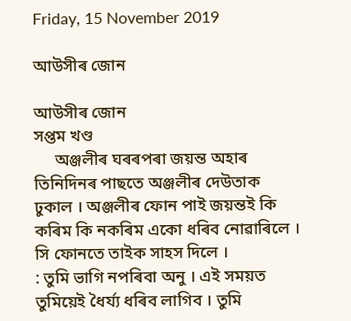Friday, 15 November 2019

আউসীৰ জোন

আউসীৰ জোন
সপ্তম খণ্ড
     অঞ্জলীৰ ঘৰৰপৰা জয়ন্ত অহাৰ তিনিদিনৰ পাছতে অঞ্জলীৰ দেউতাক ঢুকাল । অঞ্জলীৰ ফোন পাই জয়ন্তই কি কৰিম কি নকৰিম একো ধৰিব নোৱাৰিলে । সি ফোনতে তাইক সাহস দিলে ।
: তুমি ভাগি নপৰিবা অনু । এই সময়ত তুমিয়েই ধৈৰ্য্য ধৰিব লাগিব । তুমি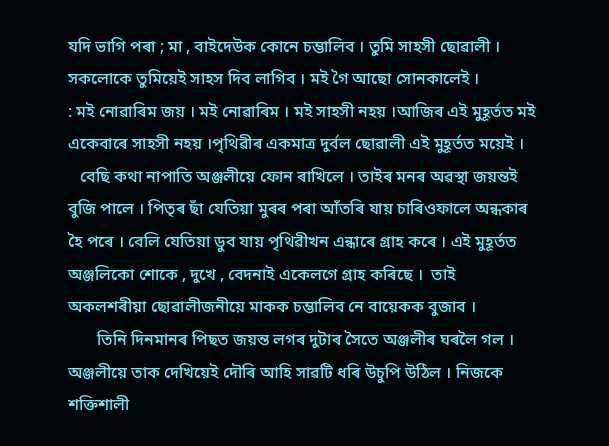যদি ভাগি পৰা ; মা , বাইদেউক কোনে চম্ভালিব । তুমি সাহসী ছোৱালী । সকলোকে তুমিয়েই সাহস দিব লাগিব । মই গৈ আছো সোনকালেই ।
: মই নোৱাৰিম জয় । মই নোৱাৰিম । মই সাহসী নহয় ।আজিৰ এই মুহূৰ্তত মই একেবাৰে সাহসী নহয় ।পৃথিৱীৰ একমাত্ৰ দুৰ্বল ছোৱালী এই মুহূৰ্তত ময়েই ।
   বেছি কথা নাপাতি অঞ্জলীয়ে ফোন ৰাখিলে । তাইৰ মনৰ অৱস্থা জয়ন্তই বুজি পালে । পিতৃৰ ছাঁ যেতিয়া মুৰৰ পৰা আঁতৰি যায় চাৰিওফালে অন্ধকাৰ হৈ পৰে । বেলি যেতিয়া ডুব যায় পৃথিৱীখন এন্ধাৰে গ্ৰাহ কৰে । এই মুহূৰ্তত অঞ্জলিকো শোকে , দুখে , বেদনাই একেলগে গ্ৰাহ কৰিছে ।  তাই অকলশৰীয়া ছোৱালীজনীয়ে মাকক চম্ভালিব নে বায়েকক বুজাব ।
       তিনি দিনমানৰ পিছত জয়ন্ত লগৰ দুটাৰ সৈতে অঞ্জলীৰ ঘৰলৈ গল । অঞ্জলীয়ে তাক দেখিয়েই দৌৰি আহি সাৱটি ধৰি উচুপি উঠিল । নিজকে শক্তিশালী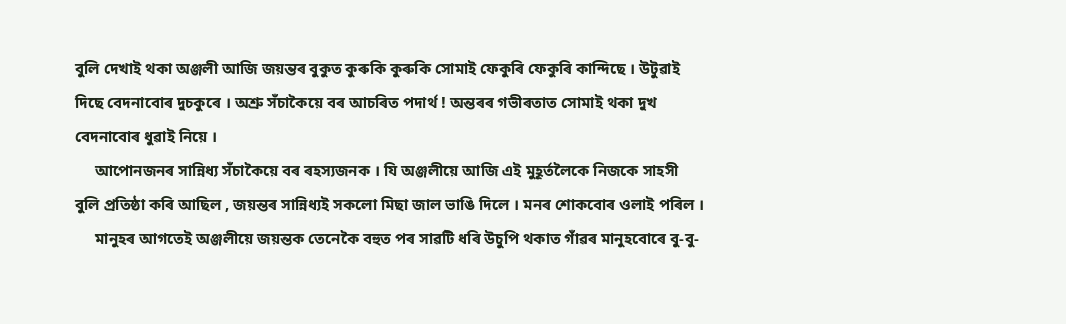বুলি দেখাই থকা অঞ্জলী আজি জয়ন্তৰ বুকুত কুৰুকি কুৰুকি সোমাই ফেকুৰি ফেকুৰি কান্দিছে । উটুৱাই দিছে বেদনাবোৰ দুচকুৰে । অশ্ৰু সঁচাকৈয়ে বৰ আচৰিত পদাৰ্থ ! অন্তৰৰ গভীৰতাত সোমাই থকা দুখ বেদনাবোৰ ধুৱাই নিয়ে ।
     আপোনজনৰ সান্নিধ্য সঁচাকৈয়ে বৰ ৰহস্যজনক । যি অঞ্জলীয়ে আজি এই মুহূৰ্তলৈকে নিজকে সাহসী বুলি প্ৰতিষ্ঠা কৰি আছিল , জয়ন্তৰ সান্নিধ্যই সকলো মিছা জাল ভাঙি দিলে । মনৰ শোকবোৰ ওলাই পৰিল ।
     মানুহৰ আগতেই অঞ্জলীয়ে জয়ন্তক তেনেকৈ বহুত পৰ সাৱটি ধৰি উচুপি থকাত গাঁৱৰ মানুহবোৰে বু-বু-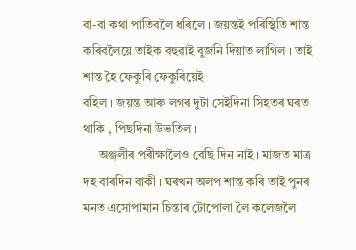বা-বা কথা পাতিবলৈ ধৰিলে । জয়ন্তই পৰিস্থিতি শান্ত কৰিবলৈয়ে তাইক বহুৱাই বুজনি দিয়াত লাগিল । তাই শান্ত হৈ ফেকুৰি ফেকুৰিয়েই
বহিল । জয়ন্ত আৰু লগৰ দুটা সেইদিনা সিহতৰ ঘৰত থাকি , পিছদিনা উভতিল ।
     অঞ্জলীৰ পৰীক্ষালৈও বেছি দিন নাই । মাজত মাত্ৰ দহ বাৰদিন বাকী । ঘৰখন অলপ শান্ত কৰি তাই পুনৰ মনত এসোপামান চিন্তাৰ টোপোলা লৈ কলেজলৈ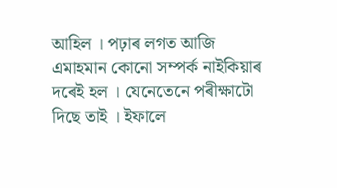আহিল । পঢ়াৰ লগত আজি এমাহমান কোনো সম্পৰ্ক নাইকিয়াৰ দৰেই হল । যেনেতেনে পৰীক্ষাটো দিছে তাই । ইফালে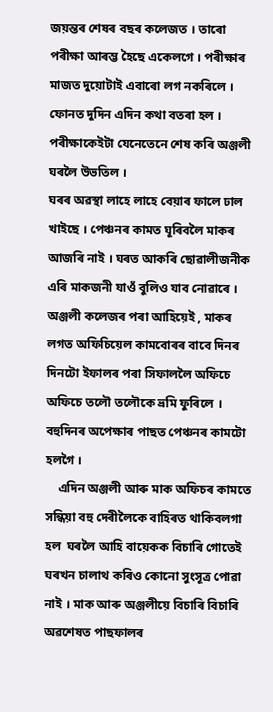জয়ন্তৰ শেষৰ বছৰ কলেজত । তাৰো পৰীক্ষা আৰম্ভ হৈছে একেলগে । পৰীক্ষাৰ মাজত দুয়োটাই এবাৰো লগ নকৰিলে । ফোনত দুদিন এদিন কথা বতৰা হল । পৰীক্ষাকেইটা যেনেতেনে শেষ কৰি অঞ্জলী ঘৰলৈ উভতিল ।
ঘৰৰ অৱস্থা লাহে লাহে বেয়াৰ ফালে ঢাল খাইছে । পেঞ্চনৰ কামত ঘূৰিবলৈ মাকৰ আজৰি নাই । ঘৰত আকৰি ছোৱালীজনীক এৰি মাকজনী যাওঁ বুলিও যাব নোৱাৰে । অঞ্জলী কলেজৰ পৰা আহিয়েই , মাকৰ লগত অফিচিয়েল কামবোৰৰ বাবে দিনৰ দিনটো ইফালৰ পৰা সিফাললৈ অফিচে অফিচে তলৌ তলৌকে ভ্ৰমি ফুৰিলে । বহুদিনৰ অপেক্ষাৰ পাছত পেঞ্চনৰ কামটো হলগৈ ।
    এদিন অঞ্জলী আৰু মাক অফিচৰ কামতে সন্ধিয়া বহু দেৰীলৈকে বাহিৰত থাকিবলগা হল  ঘৰলৈ আহি বায়েকক বিচাৰি গোতেই ঘৰখন চালাথ কৰিও কোনো সুংসূত্ৰ পোৱা নাই । মাক আৰু অঞ্জলীয়ে বিচাৰি বিচাৰি অৱশেষত পাছফালৰ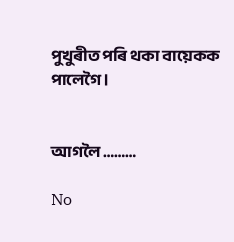পুখুৰীত পৰি থকা বায়েকক পালেগৈ ।


আগলৈ ………

No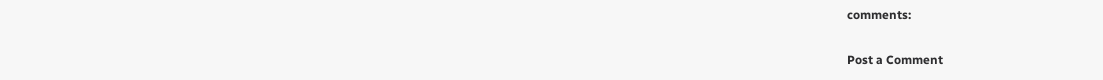comments:

Post a Comment